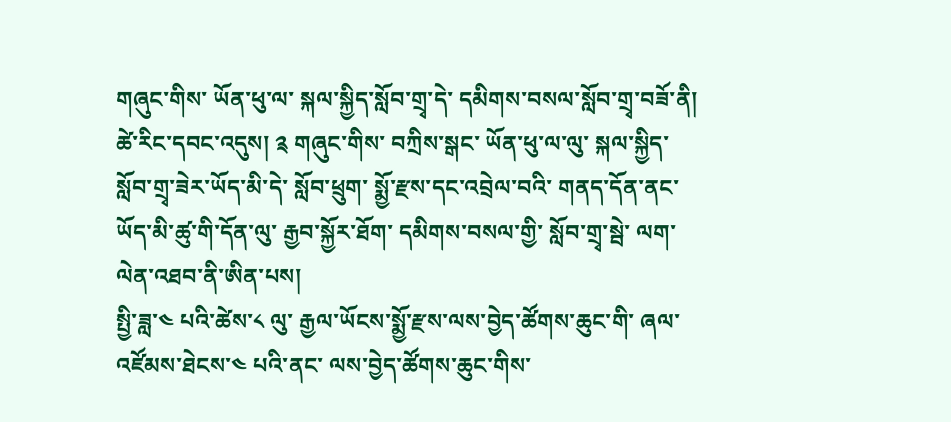གཞུང་གིས་ ཡོན་ཕུ་ལ་ སྐལ་སྐྱིད་སློབ་གྲྭ་དེ་ དམིགས་བསལ་སློབ་གྲྭ་བཟོ་ནི།
ཚེ་རིང་དབང་འདུས། ༉ གཞུང་གིས་ བཀྲིས་སྒང་ ཡོན་ཕུ་ལ་ལུ་ སྐལ་སྐྱིད་སློབ་གྲྭ་ཟེར་ཡོད་མི་དེ་ སློབ་ཕྲུག་ སྨྱོ་རྫས་དང་འབྲེལ་བའི་ གནད་དོན་ནང་ཡོད་མི་ཚུ་གི་དོན་ལུ་ རྒྱབ་སྐྱོར་ཐོག་ དམིགས་བསལ་གྱི་ སློབ་གྲྭ་སྦེ་ ལག་ལེན་འཐབ་ནི་ཨིན་པས།
སྤྱི་ཟླ་༤ པའི་ཚེས་༨ ལུ་ རྒྱལ་ཡོངས་སྨྱོ་རྫས་ལས་བྱེད་ཚོགས་ཆུང་གི་ ཞལ་འཛོམས་ཐེངས་༤ པའི་ནང་ ལས་བྱེད་ཚོགས་ཆུང་གིས་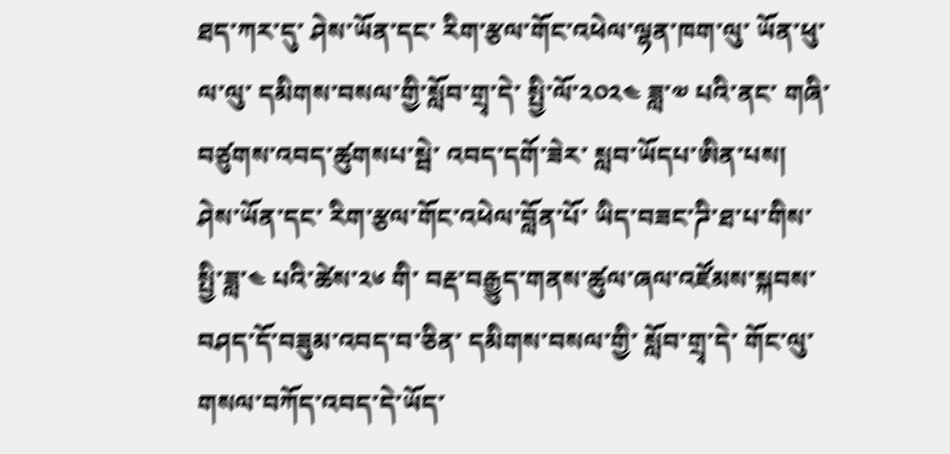ཐད་ཀར་དུ་ ཤེས་ཡོན་དང་ རིག་རྩལ་གོང་འཕེལ་ལྷན་ཁག་ལུ་ ཡོན་ཕུ་ལ་ལུ་ དམིགས་བསལ་གྱི་སློབ་གྲྭ་དེ་ སྤྱི་ལོ་༢༠༢༤ ཟླ་༧ པའི་ནང་ གཞི་བཙུགས་འབད་ཚུགསཔ་སྦེ་ འབད་དགོ་ཟེར་ སླབ་ཡོདཔ་ཨིན་པས།
ཤེས་ཡོན་དང་ རིག་རྩལ་གོང་འཕེལ་བློན་པོ་ ཡིད་བཟང་ཌི་ཐ་པ་གིས་ སྤྱི་ཟླ་༤ པའི་ཚེས་༢༦ གི་ བརྡ་བརྒྱུད་གནས་ཚུལ་ཞལ་འཛོམས་སྐབས་ བཤད་དོ་བཟུམ་འབད་བ་ཅིན་ དམིགས་བསལ་གྱི་ སློབ་གྲྭ་དེ་ གོང་ལུ་གསལ་བཀོད་འབད་དེ་ཡོད་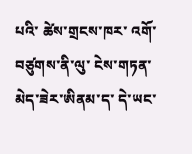པའི་ ཚེས་གྲངས་ཁར་ འགོ་བཙུགས་ནི་ལུ་ ངེས་གཏན་མེད་ཟེར་ཨིནམ་ད་ དེ་ཡང་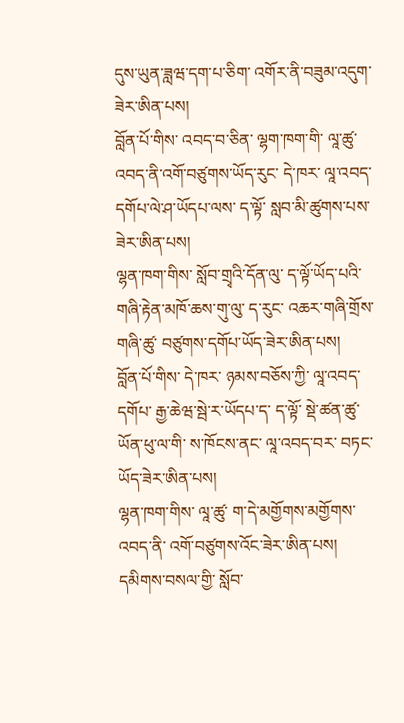དུས་ཡུན་ཟླཝ་དག་པ་ཅིག་ འགོར་ནི་བཟུམ་འདུག་ཟེར་ཨིན་པས།
བློན་པོ་གིས་ འབད་བ་ཅིན་ ལྷག་ཁག་གི་ ལཱ་ཚུ་འབད་ནི་འགོ་བཙུགས་ཡོད་རུང་ དེ་ཁར་ ལཱ་འབད་དགོཔ་ལེ་ཤ་ཡོདཔ་ལས་ ད་ལྟོ་ སླབ་མི་ཚུགས་པས་ཟེར་ཨིན་པས།
ལྷན་ཁག་གིས་ སློབ་གྲྭའི་དོན་ལུ་ ད་ལྟོ་ཡོད་པའི་ གཞི་རྟེན་མཁོ་ཆས་གུ་ལུ་ ད་རུང་ འཆར་གཞི་གྲོས་གཞི་ཚུ་ བཙུགས་དགོཔ་ཡོད་ཟེར་ཨིན་པས།
བློན་པོ་གིས་ དེ་ཁར་ ཉམས་བཅོས་ཀྱི་ ལཱ་འབད་དགོཔ་ རྒྱ་ཆེཝ་སྦེ་ར་ཡོདཔ་ད་ ད་ལྟོ་ སྡེ་ཚན་ཚུ་ ཡོན་ཕུ་ལ་གི་ ས་ཁོངས་ནང་ ལཱ་འབད་བར་ བཏང་ཡོད་ཟེར་ཨིན་པས།
ལྷན་ཁག་གིས་ ལཱ་ཚུ་ ག་དེ་མགྱོགས་མགྱོགས་འབད་ནི་ འགོ་བཙུགས་འོང་ཟེར་ཨིན་པས།
དམིགས་བསལ་གྱི་ སློབ་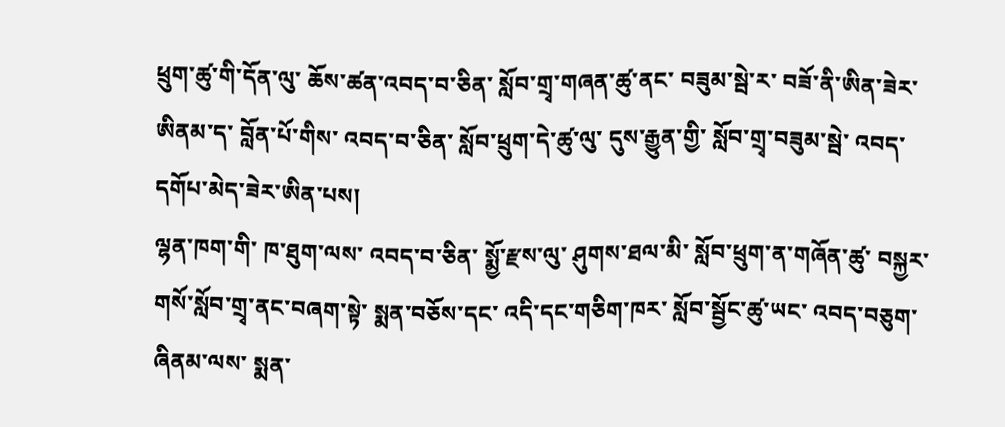ཕྲུག་ཚུ་གི་དོན་ལུ་ ཆོས་ཚན་འབད་བ་ཅིན་ སློབ་གྲྭ་གཞན་ཚུ་ནང་ བཟུམ་སྦེ་ར་ བཟོ་ནི་ཨིན་ཟེར་ཨིནམ་ད་ བློན་པོ་གིས་ འབད་བ་ཅིན་ སློབ་ཕྲུག་དེ་ཚུ་ལུ་ དུས་རྒྱུན་གྱི་ སློབ་གྲྭ་བཟུམ་སྦེ་ འབད་དགོཔ་མེད་ཟེར་ཨིན་པས།
ལྷན་ཁག་གི་ ཁ་ཐུག་ལས་ འབད་བ་ཅིན་ སྨྱོ་རྫས་ལུ་ ཤུགས་ཐལ་མི་ སློབ་ཕྲུག་ན་གཞོན་ཚུ་ བསྐྱར་གསོ་སློབ་གྲྭ་ནང་བཞག་སྟེ་ སྨན་བཅོས་དང་ འདི་དང་གཅིག་ཁར་ སློབ་སྦྱོང་ཚུ་ཡང་ འབད་བཅུག་ཞིནམ་ལས་ སྨན་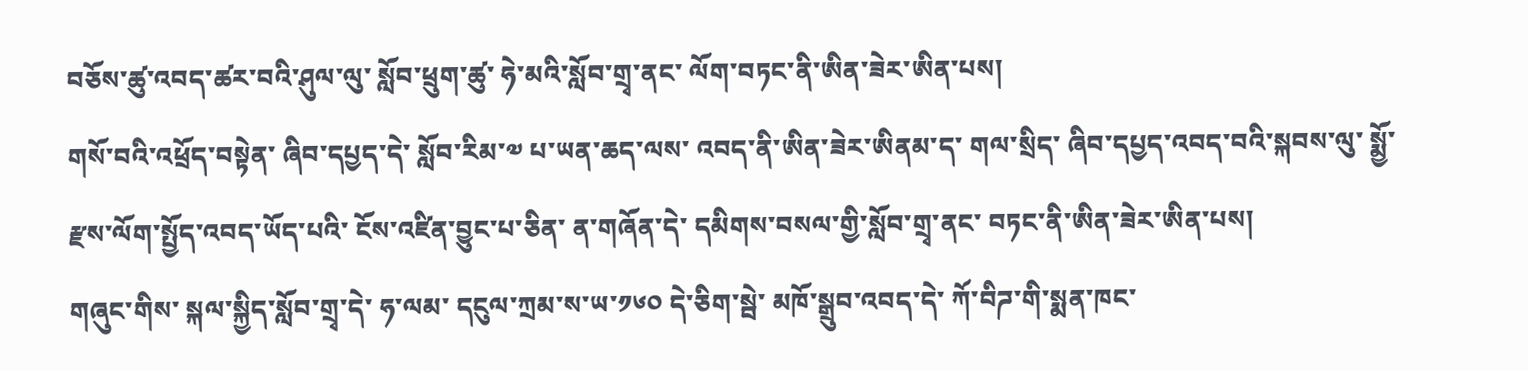བཅོས་ཚུ་འབད་ཚར་བའི་ཤུལ་ལུ་ སློབ་ཕྲུག་ཚུ་ ཧེ་མའི་སློབ་གྲྭ་ནང་ ལོག་བཏང་ནི་ཨིན་ཟེར་ཨིན་པས།
གསོ་བའི་འཕྲོད་བསྟེན་ ཞིབ་དཔྱད་དེ་ སློབ་རིམ་༧ པ་ཡན་ཆད་ལས་ འབད་ནི་ཨིན་ཟེར་ཨིནམ་ད་ གལ་སྲིད་ ཞིབ་དཔྱད་འབད་བའི་སྐབས་ལུ་ སྨྱོ་རྫས་ལོག་སྤྱོད་འབད་ཡོད་པའི་ ངོས་འཛིན་བྱུང་པ་ཅིན་ ན་གཞོན་དེ་ དམིགས་བསལ་གྱི་སློབ་གྲྭ་ནང་ བཏང་ནི་ཨིན་ཟེར་ཨིན་པས།
གཞུང་གིས་ སྐལ་སྐྱིད་སློབ་གྲྭ་དེ་ ཧ་ལམ་ དངུལ་ཀྲམ་ས་ཡ་༡༦༠ དེ་ཅིག་སྦེ་ མཁོ་སྒྲུབ་འབད་དེ་ ཀོ་བིཌ་གི་སྨན་ཁང་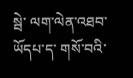སྦེ་ ལག་ལེན་འཐབ་ཡོདཔ་ད་ གསོ་བའི་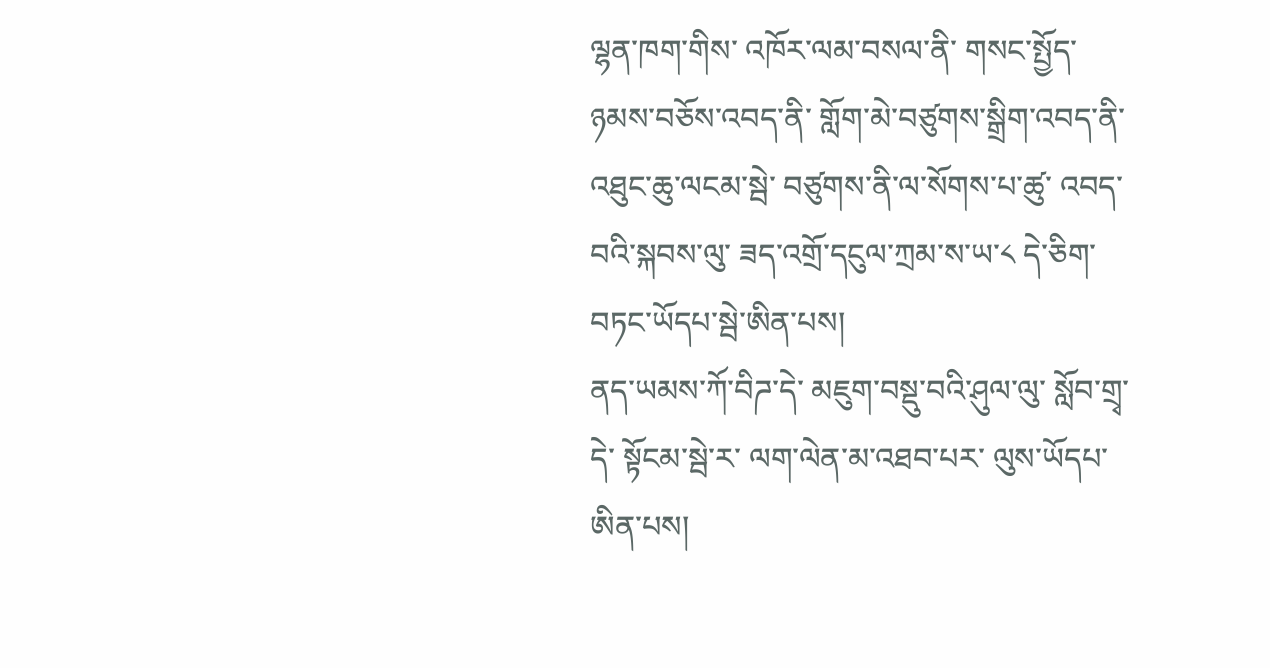ལྷན་ཁག་གིས་ འཁོར་ལམ་བསལ་ནི་ གསང་སྤྱོད་ཉམས་བཅོས་འབད་ནི་ གློག་མེ་བཙུགས་སྒྲིག་འབད་ནི་ འཐུང་ཆུ་ལངམ་སྦེ་ བཙུགས་ནི་ལ་སོགས་པ་ཚུ་ འབད་བའི་སྐབས་ལུ་ ཟད་འགྲོ་དངུལ་ཀྲམ་ས་ཡ་༨ དེ་ཅིག་ བཏང་ཡོདཔ་སྦེ་ཨིན་པས།
ནད་ཡམས་ཀོ་བིཌ་དེ་ མཇུག་བསྡུ་བའི་ཤུལ་ལུ་ སློབ་གྲྭ་དེ་ སྟོངམ་སྦེ་ར་ ལག་ལེན་མ་འཐབ་པར་ ལུས་ཡོདཔ་ཨིན་པས།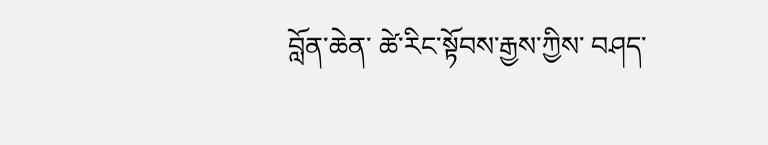བློན་ཆེན་ ཚེ་རིང་སྟོབས་རྒྱས་ཀྱིས་ བཤད་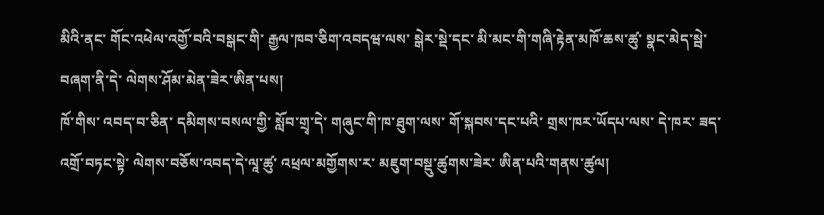མིའི་ནང་ གོང་འཕེལ་འགྱོ་བའི་བསྒང་གི་ རྒྱལ་ཁབ་ཅིག་འབདཝ་ལས་ སྒེར་སྡེ་དང་ མི་མང་གི་གཞི་རྟེན་མཁོ་ཆས་ཚུ་ སྣང་མེད་སྦེ་ བཞག་ནི་དེ་ ལེགས་ཤོམ་མེན་ཟེར་ཨིན་པས།
ཁོ་གིས་ འབད་བ་ཅིན་ དམིགས་བསལ་གྱི་ སློབ་གྲྭ་དེ་ གཞུང་གི་ཁ་ཐུག་ལས་ གོ་སྐབས་དང་པའི་ གྲས་ཁར་ཡོདཔ་ལས་ དེ་ཁར་ ཟད་འགྲོ་བཏང་སྟེ་ ལེགས་བཅོས་འབད་དེ་ལཱ་ཚུ་ འཕྲལ་མགྱོགས་ར་ མཇུག་བསྡུ་ཚུགས་ཟེར་ ཨིན་པའི་གནས་ཚུལ།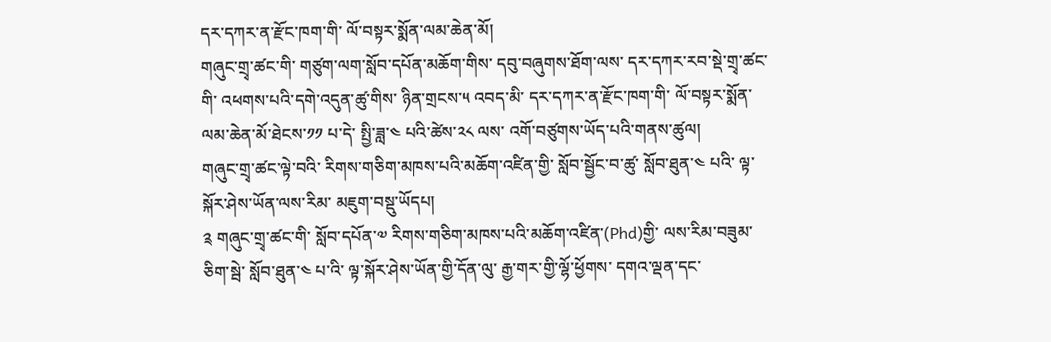དར་དཀར་ན་རྫོང་ཁག་གི་ ལོ་བསྟར་སྨོན་ལམ་ཆེན་མོ།
གཞུང་གྲྭ་ཚང་གི་ གཙུག་ལག་སློབ་དཔོན་མཆོག་གིས་ དབུ་བཞུགས་ཐོག་ལས་ དར་དཀར་རབ་སྡེ་གྲྭ་ཚང་གི་ འཕགས་པའི་དགེ་འདུན་ཚུ་གིས་ ཉིན་གྲངས་༥ འབད་མི་ དར་དཀར་ན་རྫོང་ཁག་གི་ ལོ་བསྟར་སྨོན་ལམ་ཆེན་མོ་ཐེངས་༡༡ པ་དེ་ སྤྱི་ཟླ་༤ པའི་ཚེས་༢༨ ལས་ འགོ་བཙུགས་ཡོད་པའི་གནས་ཚུལ།
གཞུང་གྲྭ་ཚང་ལྟེ་བའི་ རིགས་གཅིག་མཁས་པའི་མཆོག་འཛིན་གྱི་ སློབ་སྦྱོང་བ་ཚུ་ སློབ་ཐུན་༤ པའི་ ལྟ་སྐོར་ཤེས་ཡོན་ལས་རིམ་ མཇུག་བསྡུ་ཡོདཔ།
༉ གཞུང་གྲྭ་ཚང་གི་ སློབ་དཔོན་༧ རིགས་གཅིག་མཁས་པའི་མཆོག་འཛིན་(Phd)གྱི་ ལས་རིམ་བཟུམ་ཅིག་སྦེ་ སློབ་ཐུན་༤ པ་འི་ ལྟ་སྐོར་ཤེས་ཡོན་གྱི་དོན་ལུ་ རྒྱ་གར་གྱི་ལྷོ་ཕྱོགས་ དགའ་ལྡན་དང་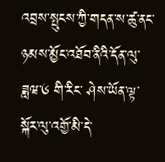འབྲས་སྤུངས་ཀྱི་གདན་ས་ཚུ་ནང་ ཉམས་མྱོང་འཐོབ་ནིའི་དོན་ལུ་ ཟླཝ་༦ གི་རིང་ ཤེས་ཡོན་ལྟ་སྐོར་ལུ་འགྱོ་མི་དེ་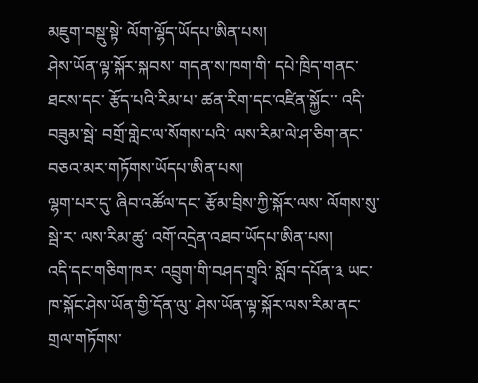མཇུག་བསྡུ་སྟེ་ ལོག་ལྷོད་ཡོདཔ་ཨིན་པས།
ཤེས་ཡོན་ལྟ་སྐོར་སྐབས་ གདན་ས་ཁག་གི་ དཔེ་ཁྲིད་གནང་ཐངས་དང་ རྩོད་པའི་རིམ་པ་ ཚན་རིག་དང་འཛིན་སྐྱོང་་ འདི་བཟུམ་སྦེ་ བགྲོ་གླེང་ལ་སོགས་པའི་ ལས་རིམ་ལེ་ཤ་ཅིག་ནང་ བཅའ་མར་གཏོགས་ཡོདཔ་ཨིན་པས།
ལྷག་པར་དུ་ ཞིབ་འཚོལ་དང་ རྩོམ་བྲིས་ཀྱི་སྐོར་ལས་ ལོགས་སུ་སྦེ་ར་ ལས་རིམ་ཚུ་ འགོ་འདྲེན་འཐབ་ཡོདཔ་ཨིན་པས།
འདི་དང་གཅིག་ཁར་ འབྲུག་གི་བཤད་གྲྭའི་ སློབ་དཔོན་༣ ཡང་ ཁ་སྐོང་ཤེས་ཡོན་གྱི་དོན་ལུ་ ཤེས་ཡོན་ལྟ་སྐོར་ལས་རིམ་ནང་ གྲལ་གཏོགས་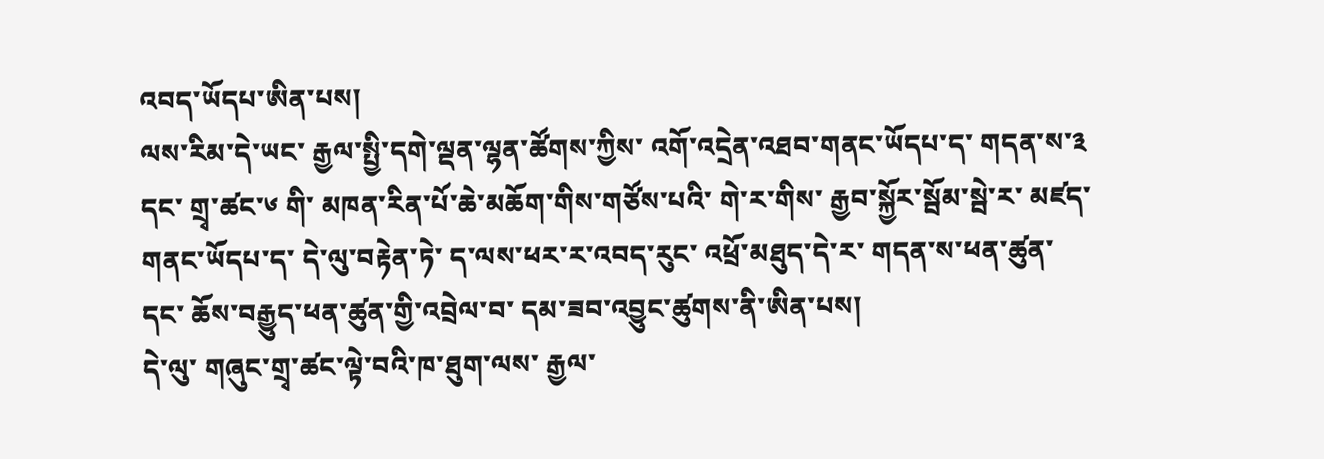འབད་ཡོདཔ་ཨིན་པས།
ལས་རིམ་དེ་ཡང་ རྒྱལ་སྤྱི་དགེ་ལྡན་ལྷན་ཚོགས་ཀྱིས་ འགོ་འདྲེན་འཐབ་གནང་ཡོདཔ་ད་ གདན་ས་༣ དང་ གྲྭ་ཚང་༦ གི་ མཁན་རིན་པོ་ཆེ་མཆོག་གིས་གཙོས་པའི་ གེ་ར་གིས་ རྒྱབ་སྐྱོར་སྦོམ་སྦེ་ར་ མཛད་གནང་ཡོདཔ་ད་ དེ་ལུ་བརྟེན་ཏེ་ ད་ལས་ཕར་ར་འབད་རུང་ འཕྲོ་མཐུད་དེ་ར་ གདན་ས་ཕན་ཚུན་དང་ ཆོས་བརྒྱུད་ཕན་ཚུན་གྱི་འབྲེལ་བ་ དམ་ཟབ་འབྱུང་ཚུགས་ནི་ཨིན་པས།
དེ་ལུ་ གཞུང་གྲྭ་ཚང་ལྟེ་བའི་ཁ་ཐུག་ལས་ རྒྱལ་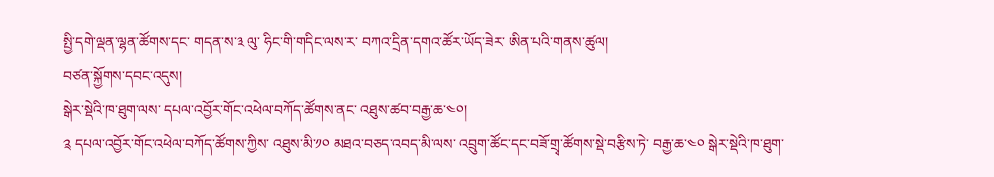སྤྱི་དགེ་ལྡན་ལྷན་ཚོགས་དང་ གདན་ས་༣ ལུ་ ཧིང་གི་གདིང་ལས་ར་ བཀའ་དྲིན་དགའ་ཚོར་ཡོད་ཟེར་ ཨིན་པའི་གནས་ཚུལ།
བཙན་སྐྱོགས་དབང་འདུས།
སྒེར་སྡེའི་ཁ་ཐུག་ལས་ དཔལ་འབྱོར་གོང་འཕེལ་བཀོད་ཚོགས་ནང་ འཐུས་ཚབ་བརྒྱ་ཆ་༤༠།
༉ དཔལ་འབྱོར་གོང་འཕེལ་བཀོད་ཚོགས་ཀྱིས་ འཐུས་མི་༡༠ མཐའ་བཅད་འབད་མི་ལས་ འབྲུག་ཚོང་དང་བཟོ་གྲྭ་ཚོགས་སྡེ་བརྩིས་ཏེ་ བརྒྱ་ཆ་༤༠ སྒེར་སྡེའི་ཁ་ཐུག་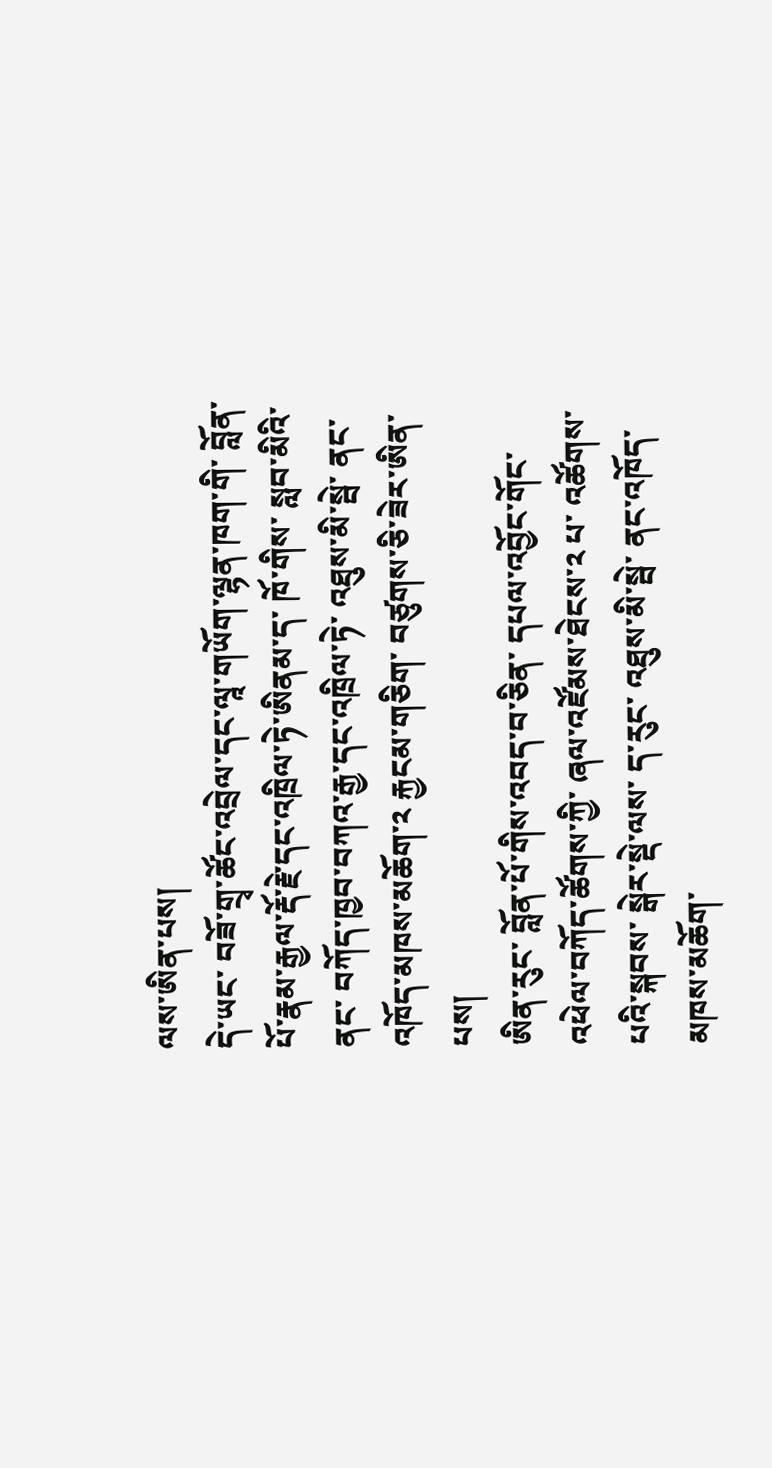ལས་ཨིན་པས།
དེ་ཡང་ བཟོ་གྲྭ་ཚོང་འབྲེལ་དང་ལཱ་གཡོག་ལྷན་ཁག་གི་ བློན་པོ་རྣམ་རྒྱལ་རྡོ་རྗེ་དང་འཁྲིལ་ཏེ་ཨིནམ་ད་ ཁོ་གིས་ སླབ་མིའི་ནང་ བཀོད་ཁྱབ་བཀའ་རྒྱ་དང་འཁྲིལ་ཏེ་ འཐུས་མི་སྦེ་ ནང་འཁོད་མཁས་མཆོག་༢ རྐྱངམ་གཅིག་ བཙུགས་ཅི་ཟེར་ཨིན་པས།
ཨིན་རུང་ བློན་པོ་གིས་འབད་བ་ཅིན་ དཔལ་འབྱོང་གོང་འཕེལ་བཀོད་ཚོགས་ཀྱི་ ཞལ་འཛོམས་ཐེངས་༢ པ་ འཚོགས་པའི་སྐབས་ སྒེར་སྡེ་ལས་ ད་རུང་ འཐུས་མི་སྦེ་ ནང་འཁོད་མཁས་མཆོག་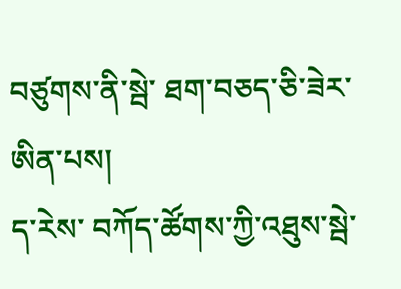བཙུགས་ནི་སྦེ་ ཐག་བཅད་ཅི་ཟེར་ཨིན་པས།
ད་རེས་ བཀོད་ཚོགས་ཀྱི་འཐུས་སྦེ་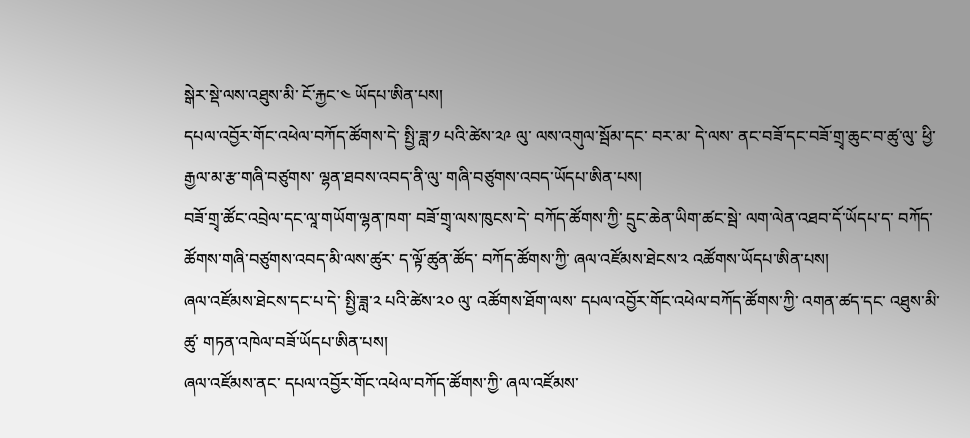སྒེར་སྡེ་ལས་འཐུས་མི་ ངོ་རྐྱང་༤ ཡོདཔ་ཨིན་པས།
དཔལ་འབྱོར་གོང་འཕེལ་བཀོད་ཚོགས་དེ་ སྤྱི་ཟླ་༡ པའི་ཚེས་༢༩ ལུ་ ལས་འགུལ་སྦོམ་དང་ བར་མ་ དེ་ལས་ ནང་བཟོ་དང་བཟོ་གྲྭ་ཆུང་བ་ཚུ་ལུ་ ཕྱི་རྒྱལ་མ་རྩ་གཞི་བཙུགས་ ལྷན་ཐབས་འབད་ནི་ལུ་ གཞི་བཙུགས་འབད་ཡོདཔ་ཨིན་པས།
བཟོ་གྲྭ་ཚོང་འབྲེལ་དང་ལཱ་གཡོག་ལྷན་ཁག་ བཟོ་གྲྭ་ལས་ཁུངས་དེ་ བཀོད་ཚོགས་ཀྱི་ དྲུང་ཆེན་ཡིག་ཚང་སྦེ་ ལག་ལེན་འཐབ་དོ་ཡོདཔ་ད་ བཀོད་ཚོགས་གཞི་བཙུགས་འབད་མི་ལས་ཚུར་ ད་ལྟོ་ཚུན་ཚོད་ བཀོད་ཚོགས་ཀྱི་ ཞལ་འཛོམས་ཐེངས་༢ འཚོགས་ཡོདཔ་ཨིན་པས།
ཞལ་འཛོམས་ཐེངས་དང་པ་དེ་ སྤྱི་ཟླ་༢ པའི་ཚེས་༢༠ ལུ་ འཚོགས་ཐོག་ལས་ དཔལ་འབྱོར་གོང་འཕེལ་བཀོད་ཚོགས་ཀྱི་ འགན་ཚད་དང་ འཐུས་མི་ཚུ་ གཏན་འཁེལ་བཟོ་ཡོདཔ་ཨིན་པས།
ཞལ་འཛོམས་ནང་ དཔལ་འབྱོར་གོང་འཕེལ་བཀོད་ཚོགས་ཀྱི་ ཞལ་འཛོམས་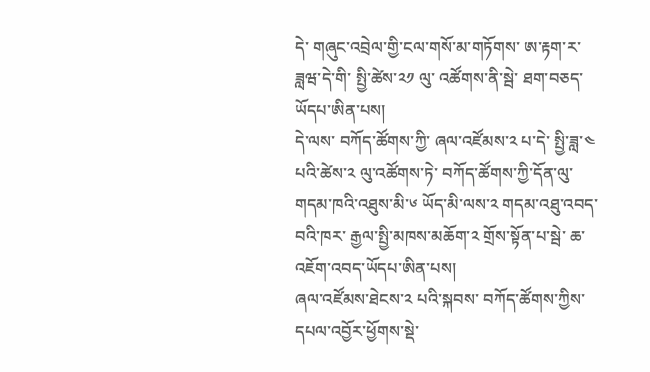དེ་ གཞུང་འབྲེལ་གྱི་ངལ་གསོ་མ་གཏོགས་ ཨ་རྟག་ར་ ཟླཝ་དེ་གི་ སྤྱི་ཚེས་༢༡ ལུ་ འཚོགས་ནི་སྦེ་ ཐག་བཅད་ཡོདཔ་ཨིན་པས།
དེ་ལས་ བཀོད་ཚོགས་ཀྱི་ ཞལ་འཛོམས་༢ པ་དེ་ སྤྱི་ཟླ་༤ པའི་ཚེས་༢ ལུ་འཚོགས་ཏེ་ བཀོད་ཚོགས་ཀྱི་དོན་ལུ་ གདམ་ཁའི་འཐུས་མི་༦ ཡོད་མི་ལས་༢ གདམ་འཐུ་འབད་བའི་ཁར་ རྒྱལ་སྤྱི་མཁས་མཆོག་༢ གྲོས་སྟོན་པ་སྦེ་ ཆ་འཇོག་འབད་ཡོདཔ་ཨིན་པས།
ཞལ་འཛོམས་ཐེངས་༢ པའི་སྐབས་ བཀོད་ཚོགས་ཀྱིས་ དཔལ་འབྱོར་ཕྱོགས་སྡེ་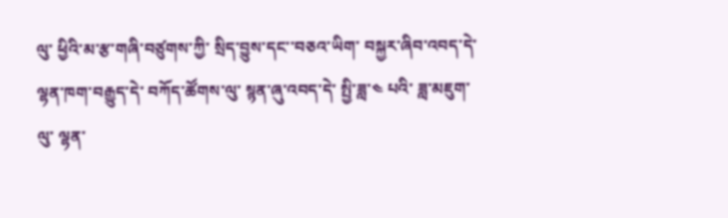ལུ་ ཕྱིའི་མ་རྩ་གཞི་བཙུགས་ཀྱི་ སྲིད་བྱུས་དང་་བཅའ་ཡིག་ བསྐྱར་ཞིབ་འབད་དེ་ ལྷན་ཁག་བརྒྱུད་དེ་ བཀོད་ཚོགས་ལུ་ སྙན་ཞུ་འབད་དེ་ སྤྱི་ཟླ་༤ པའི་ ཟླ་མཇུག་ལུ་ ལྷན་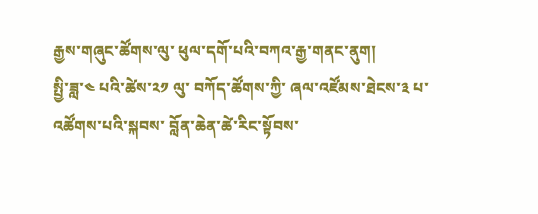རྒྱས་གཞུང་ཚོགས་ལུ་ ཕུལ་དགོ་པའི་བཀའ་རྒྱ་གནང་ནུག།
སྤྱི་ཟླ་༤ པའི་ཚེས་༢༡ ལུ་ བཀོད་ཚོགས་ཀྱི་ ཞལ་འཛོམས་ཐེངས་༣ པ་ འཚོགས་པའི་སྐབས་ བློན་ཆེན་ཚེ་རིང་སྟོབས་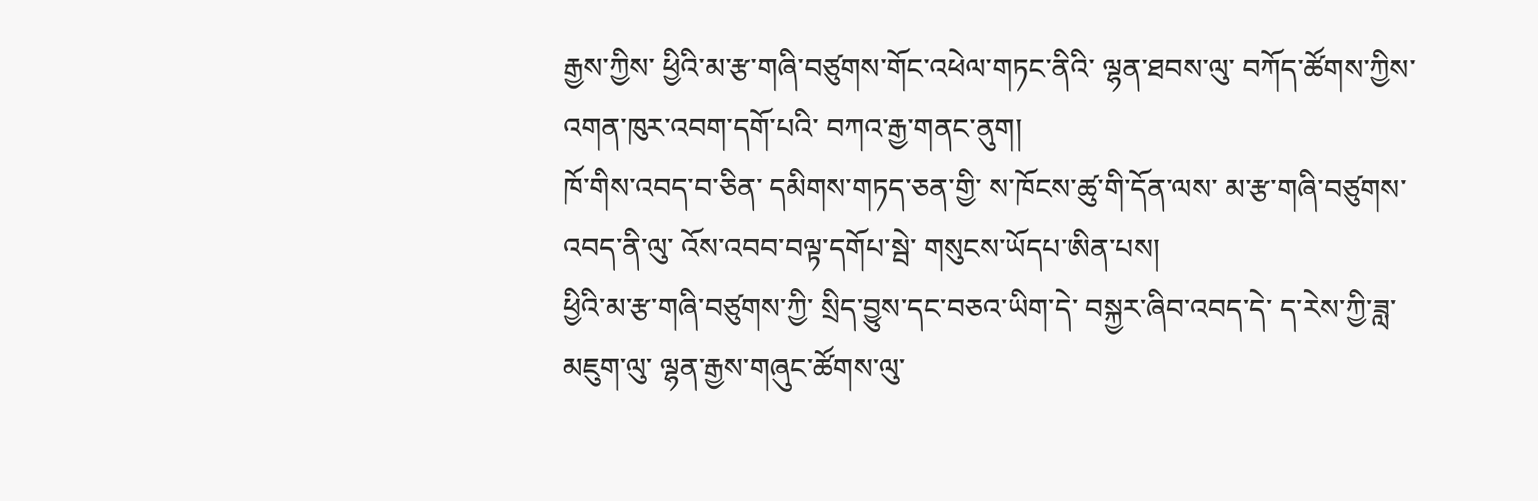རྒྱས་ཀྱིས་ ཕྱིའི་མ་རྩ་གཞི་བཙུགས་གོང་འཕེལ་གཏང་ནིའི་ ལྷན་ཐབས་ལུ་ བཀོད་ཚོགས་ཀྱིས་ འགན་ཁུར་འབག་དགོ་པའི་ བཀའ་རྒྱ་གནང་ནུག།
ཁོ་གིས་འབད་བ་ཅིན་ དམིགས་གཏད་ཅན་གྱི་ ས་ཁོངས་ཚུ་གི་དོན་ལས་ མ་རྩ་གཞི་བཙུགས་འབད་ནི་ལུ་ འོས་འབབ་བལྟ་དགོཔ་སྦེ་ གསུངས་ཡོདཔ་ཨིན་པས།
ཕྱིའི་མ་རྩ་གཞི་བཙུགས་ཀྱི་ སྲིད་བྱུས་དང་བཅའ་ཡིག་དེ་ བསྐྱར་ཞིབ་འབད་དེ་ ད་རེས་ཀྱི་ཟླ་མཇུག་ལུ་ ལྷན་རྒྱས་གཞུང་ཚོགས་ལུ་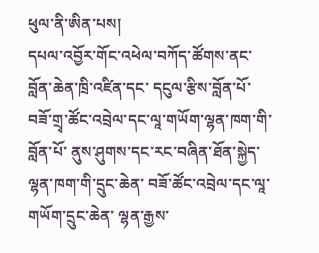ཕུལ་ནི་ཨིན་པས།
དཔལ་འབྱོར་གོང་འཕེལ་བཀོད་ཚོགས་ནང་ བློན་ཆེན་ཁྲི་འཛིན་དང་ དངུལ་རྩིས་བློན་པོ་ བཟོ་གྲྭ་ཚོང་འབྲེལ་དང་ལཱ་གཡོག་ལྷན་ཁག་གི་བློན་པོ་ ནུས་ཤུགས་དང་རང་བཞིན་ཐོན་སྐྱེད་ལྷན་ཁག་གི་དྲུང་ཆེན་ བཟོ་ཚོང་འབྲེལ་དང་ལཱ་གཡོག་དྲུང་ཆེན་ ལྷན་རྒྱས་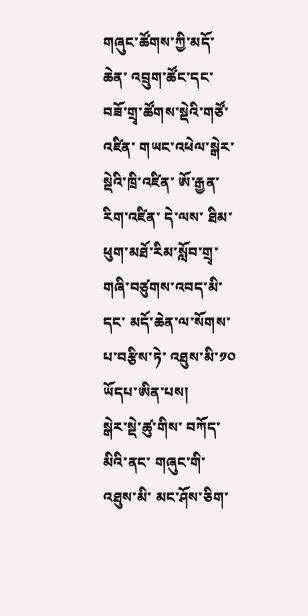གཞུང་ཚོགས་ཀྱི་མདོ་ཆེན་ འབྲུག་ཚོང་དང་བཟོ་གྲྭ་ཚོགས་སྡེའི་གཙོ་འཛིན་ གཡང་འཕེལ་སྒེར་སྡེའི་ཁྲི་འཛིན་ ཨོ་རྒྱན་རིག་འཛིན་ དེ་ལས་ ཐིམ་ཕུག་མཐོ་རིམ་སློབ་གྲྭ་ གཞི་བཙུགས་འབད་མི་དང་ མདོ་ཆེན་ལ་སོགས་པ་བརྩིས་ཏེ་ འཐུས་མི་༡༠ ཡོདཔ་ཨིན་པས།
སྒེར་སྡེ་ཚུ་གིས་ བཀོད་མིའི་ནང་ གཞུང་གི་འཐུས་མི་ མང་ཤོས་ཅིག་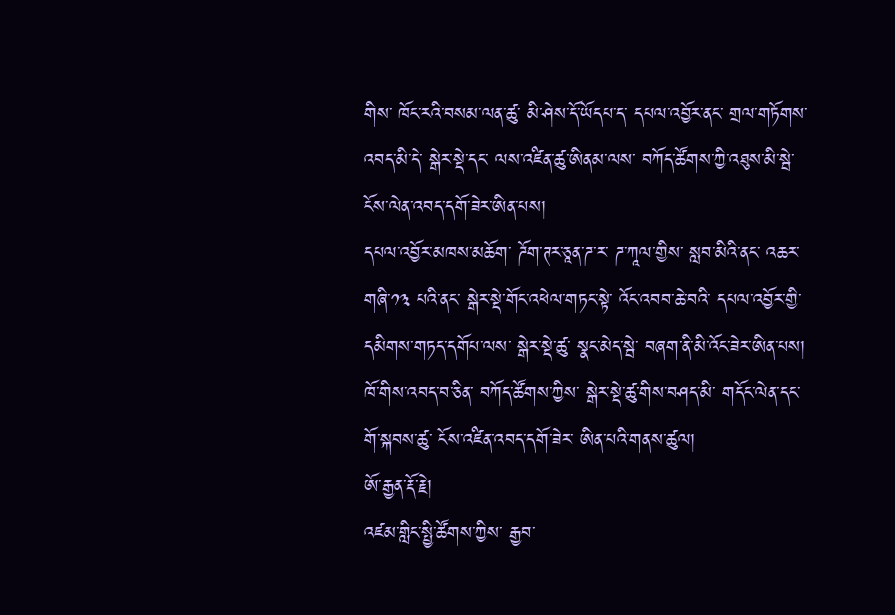གིས་ ཁོང་རའི་བསམ་ལན་ཚུ་ མི་ཤེས་དོ་ཡོདཔ་ད་ དཔལ་འབྱོར་ནང་ གྲལ་གཏོགས་འབད་མི་དེ་ སྒེར་སྡེ་དང་ ལས་འཛིན་ཚུ་ཨིནམ་ལས་ བཀོད་ཚོགས་ཀྱི་འཐུས་མི་སྦེ་ ངོས་ལེན་འབད་དགོ་ཟེར་ཨིན་པས།
དཔལ་འབྱོར་མཁས་མཆོག་ ཌོག་ཊར་ཅཱན་ཌ་ར་ ཌ་ཀཱལ་གྱིས་ སླབ་མིའི་ནང་ འཆར་གཞི་༡༣ པའི་ནང་ སྒེར་སྡེ་གོང་འཕེལ་གཏང་སྟེ་ འོང་འབབ་ཆེ་བའི་ དཔལ་འབྱོར་གྱི་ དམིགས་གཏད་དགོཔ་ལས་ སྒེར་སྡེ་ཚུ་ སྣང་མེད་སྦེ་ བཞག་ནི་མི་འོང་ཟེར་ཨིན་པས།
ཁོ་གིས་འབད་བ་ཅིན་ བཀོད་ཚོགས་ཀྱིས་ སྒེར་སྡེ་ཚུ་གིས་བཤད་མི་ གདོང་ལེན་དང་ གོ་སྐབས་ཚུ་ ངོས་འཛིན་འབད་དགོ་ཟེར་ ཨིན་པའི་གནས་ཚུལ།
ཨོ་རྒྱན་རྡོ་རྗེ།
འཛམ་གླིང་སྤྱི་ཚོགས་ཀྱིས་ རྒྱབ་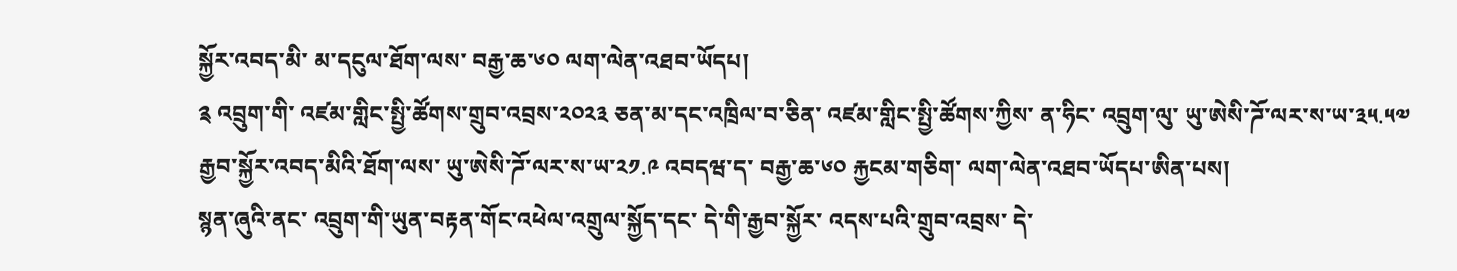སྐྱོར་འབད་མི་ མ་དངུལ་ཐོག་ལས་ བརྒྱ་ཆ་༦༠ ལག་ལེན་འཐབ་ཡོདཔ།
༉ འབྲུག་གི་ འཛམ་གླིང་སྤྱི་ཚོགས་གྲུབ་འབྲས་༢༠༢༣ ཅན་མ་དང་འཁྲིལ་བ་ཅིན་ འཛམ་གླིང་སྤྱི་ཚོགས་ཀྱིས་ ན་ཧིང་ འབྲུག་ལུ་ ཡུ་ཨེསི་ཌོ་ལར་ས་ཡ་༣༥.༥༧ རྒྱབ་སྐྱོར་འབད་མིའི་ཐོག་ལས་ ཡུ་ཨེསི་ཌོ་ལར་ས་ཡ་༢༡.༩ འབདཝ་ད་ བརྒྱ་ཆ་༦༠ རྐྱངམ་གཅིག་ ལག་ལེན་འཐབ་ཡོདཔ་ཨིན་པས།
སྙན་ཞུའི་ནང་ འབྲུག་གི་ཡུན་བརྟན་གོང་འཕེལ་འགྲུལ་སྐྱོད་དང་ དེ་གི་རྒྱབ་སྐྱོར་ འདས་པའི་གྲུབ་འབྲས་ དེ་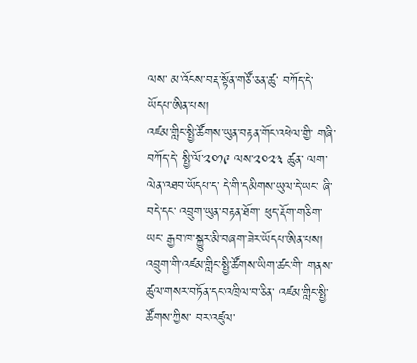ལས་ མ་འོངས་བརྡ་སྟོན་གཙོ་ཅན་ཚུ་ བཀོད་དེ་ཡོདཔ་ཨིན་པས།
འཛམ་གླིང་སྤྱི་ཚོགས་ཡུན་བརྟན་གོང་འཕེལ་གྱི་ གཞི་བཀོད་དེ་ སྤྱི་ལོ་༢༠༡༩ ལས་༢༠༢༣ ཚུན་ ལག་ལེན་འཐབ་ཡོདཔ་ད་ དེ་གི་དམིགས་ཡུལ་དེ་ཡང་ ཞི་བདེ་དང་ འབྲུག་ཡུན་བརྟན་ཐོག་ ཕུད་རྡོག་གཅིག་ཡང་ རྒྱབ་ཁ་སྐྱུར་མི་བཞག་ཟེར་ཡོདཔ་ཨིན་པས།
འབྲུག་གི་འཛམ་གླིང་སྤྱི་ཚོགས་ཡིག་ཚང་གི་ གནས་ཚུལ་གསར་བཏོན་དང་འཁྲིལ་བ་ཅིན་ འཛམ་གླིང་སྤྱི་ཚོགས་ཀྱིས་ བར་འཛུལ་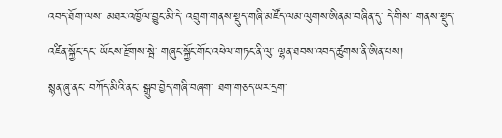འབད་ཐོག་ལས་ མཐར་འཁྱོལ་བྱུང་མི་དེ་ འབྲུག་གནས་སྡུད་གཞི་མཛོད་ལམ་ལུགས་ཨིནམ་བཞིན་དུ་ དེ་གིས་ གནས་སྡུད་འཛིན་སྐྱོང་དང་ ཡོངས་རྫོགས་སྦེ་ གཞུང་སྐྱོང་གོང་འཕེལ་གཏང་ནི་ལུ་ ལྷན་ཐབས་འབད་ཚུགས་ནི་ཨིན་པས།
སྙན་ཞུ་ནང་ བཀོད་མིའི་ནང་ སྒྲུབ་བྱེད་གཞི་བཞག་ ཐག་གཅད་ཡར་དྲག་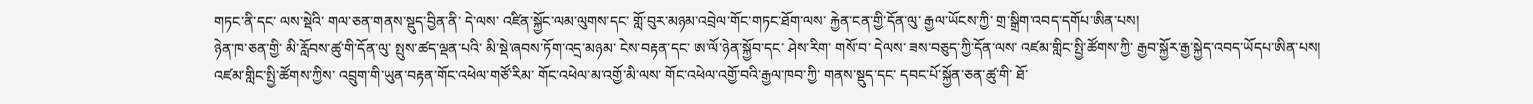གཏང་ནི་དང་ ལས་སྡེའི་ གལ་ཅན་གནས་སྡུད་བྱིན་ནི་ དེ་ལས་ འཛིན་སྐྱོང་ལམ་ལུགས་དང་ གློ་བུར་མཉམ་འབྲེལ་གོང་གཏང་ཐོག་ལས་ རྐྱེན་ངན་གྱི་དོན་ལུ་ རྒྱལ་ཡོངས་ཀྱི་ གྲ་སྒྲིག་འབད་དགོཔ་ཨིན་པས།
ཉེན་ཁ་ཅན་གྱི་ མི་རློབས་ཚུ་གི་དོན་ལུ་ སྤུས་ཚད་ལྡན་པའི་ མི་སྡེ་ཞབས་ཏོག་འདྲ་མཉམ་ ངེས་བརྟན་དང་ ཨ་ལོ་ཉེན་སྐྱོབ་དང་ ཤེས་རིག་ གསོ་བ་ དེལས་ ཟས་བཅུད་ཀྱི་དོན་ལས་ འཛམ་གླིང་སྤྱི་ཚོགས་ཀྱི་ རྒྱབ་སྐྱོར་རྒྱ་སྐྱེད་འབད་ཡོདཔ་ཨིན་པས།
འཛམ་གླིང་སྤྱི་ཚོགས་ཀྱིས་ འབྲུག་གི་ཡུན་བརྟན་གོང་འཕེལ་གཙོ་རིམ་ གོང་འཕེལ་མ་འགྱོ་མི་ལས་ གོང་འཕེལ་འགྱོ་བའི་རྒྱལ་ཁབ་ཀྱི་ གནས་སྡུད་དང་ དབང་པོ་སྐྱོན་ཅན་ཚུ་གི་ ཐོ་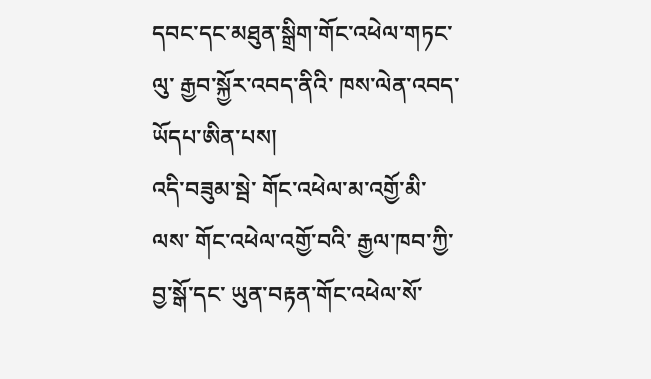དབང་དང་མཐུན་སྒྲིག་གོང་འཕེལ་གཏང་ལུ་ རྒྱབ་སྐྱོར་འབད་ནིའི་ ཁས་ལེན་འབད་ཡོདཔ་ཨིན་པས།
འདི་བཟུམ་སྦེ་ གོང་འཕེལ་མ་འགྱོ་མི་ལས་ གོང་འཕེལ་འགྱོ་བའི་ རྒྱལ་ཁབ་ཀྱི་བྱ་སྒོ་དང་ ཡུན་བརྟན་གོང་འཕེལ་སོ་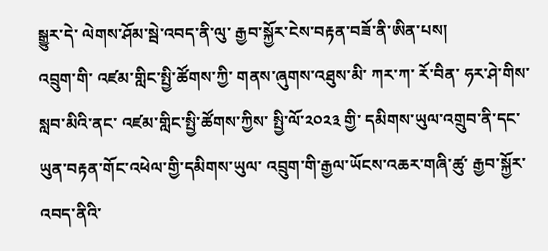སྒྱུར་དེ་ ལེགས་ཤོམ་སྦེ་འབད་ནི་ལུ་ རྒྱབ་སྐྱོར་ངེས་བརྟན་བཟོ་ནི་ཨིན་པས།
འབྲུག་གི་ འཛམ་གླིང་སྤྱི་ཚོགས་ཀྱི་ གནས་ཞུགས་འཐུས་མི་ ཀར་ཀ་ རོ་བིན་ ཧར་ཤེ་གིས་ སླབ་མིའི་ནང་ འཛམ་གླིང་སྤྱི་ཚོགས་ཀྱིས་ སྤྱི་ལོ་༢༠༢༣ གྱི་ དམིགས་ཡུལ་འགྲུབ་ནི་དང་ ཡུན་བརྟན་གོང་འཕེལ་གྱི་དམིགས་ཡུལ་ འབྲུག་གི་རྒྱལ་ཡོངས་འཆར་གཞི་ཚུ་ རྒྱབ་སྐྱོར་འབད་ནིའི་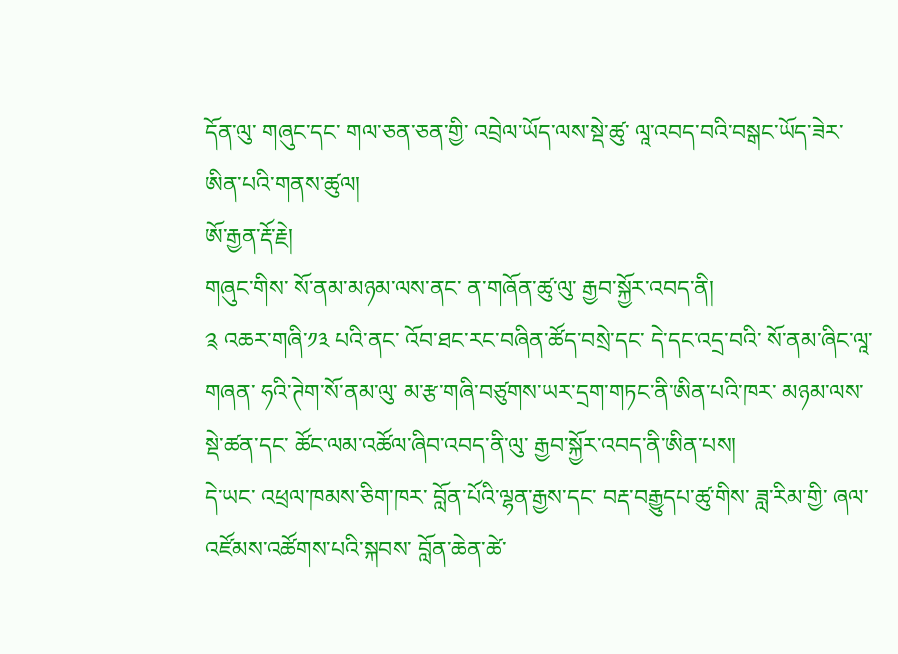དོན་ལུ་ གཞུང་དང་ གལ་ཅན་ཅན་གྱི་ འབྲེལ་ཡོད་ལས་སྡེ་ཚུ་ ལཱ་འབད་བའི་བསྒང་ཡོད་ཟེར་ ཨིན་པའི་གནས་ཚུལ།
ཨོ་རྒྱན་རྡོ་རྗེ།
གཞུང་གིས་ སོ་ནམ་མཉམ་ལས་ནང་ ན་གཞོན་ཚུ་ལུ་ རྒྱབ་སྐྱོར་འབད་ནི།
༉ འཆར་གཞི་༡༣ པའི་ནང་ འོབ་ཐང་རང་བཞིན་ཚོད་བསྲེ་དང་ དེ་དང་འདྲ་བའི་ སོ་ནམ་ཞིང་ལཱ་གཞན་ ཧའི་ཊེག་སོ་ནམ་ལུ་ མ་རྩ་གཞི་བཙུགས་ཡར་དྲག་གཏང་ནི་ཨིན་པའི་ཁར་ མཉམ་ལས་སྡེ་ཚན་དང་ ཚོང་ལམ་འཚོལ་ཞིབ་འབད་ནི་ལུ་ རྒྱབ་སྐྱོར་འབད་ནི་ཨིན་པས།
དེ་ཡང་ འཕྲལ་ཁམས་ཅིག་ཁར་ བློན་པོའི་ལྷན་རྒྱས་དང་ བརྡ་བརྒྱུདཔ་ཚུ་གིས་ ཟླ་རིམ་གྱི་ ཞལ་འཛོམས་འཚོགས་པའི་སྐབས་ བློན་ཆེན་ཚེ་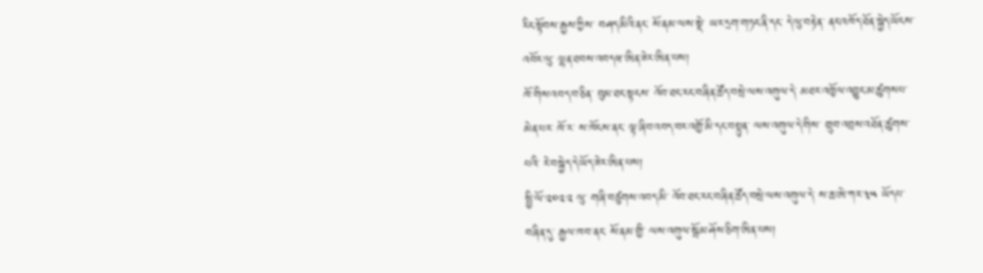རིང་སྟོབས་རྒྱས་ཀྱིས་ བཤད་མིའི་ནང་ སོ་ནམ་ལས་སྡེ་ ཡར་དྲག་གཏང་ནི་དང་ དེ་ལུ་བརྟེན་ ནང་འཁོད་ཐོན་སྐྱེད་ཡོངས་འབོར་ལུ་ ལྷན་ཐབས་འབདཝ་ཨིན་ཟེར་ཨིན་པས།
ཁོ་གིས་འབད་བ་ཅིན་ བུམ་ཐང་སྟངས་ འོབ་ཐང་རང་བཞིན་ཚོད་བསྲེ་ལས་འགུལ་དེ་ མཐར་འཁྱོལ་འབྱུང་མ་ཚུགསཔ་མེན་པར་ ཁོ་ར་ ས་ཁོངས་ནང་ ལྟ་ཞིབ་འབད་བར་འགྱོ་མི་དང་བསྟུན་ ལས་འགུལ་དེ་གིས་ གྲུབ་འབྲས་འཐོན་ཚུགས་པའི་ རེ་བསྐྱེད་དེ་ཡོད་ཟེར་ཨིན་པས།
སྤྱི་ལོ་༢༠༢༢ ལུ་ གཞི་བཙུགས་འབད་མི་ འོབ་ཐང་རང་བཞིན་ཚོད་བསྲེ་ལས་འགུལ་དེ་ ས་ཆ་ཨེ་ཀར་༣༥ ཡོདཔ་བཞིན་དུ་ རྒྱལ་ཁབ་ནང་ སོ་ནམ་གྱི་ ལས་འགུལ་སྦོམ་ཤོས་ཅིག་ཨིན་པས།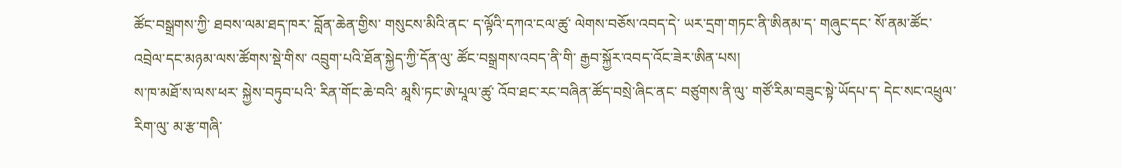ཚོང་བསྒྲགས་ཀྱི་ ཐབས་ལམ་ཐད་ཁར་ བློན་ཆེན་གྱིས་ གསུངས་མིའི་ནང་ ད་ལྟོའི་དཀའ་ངལ་ཚུ་ ལེགས་བཅོས་འབད་དེ་ ཡར་དྲག་གཏང་ནི་ཨིནམ་ད་ གཞུང་དང་ སོ་ནམ་ཚོང་འབྲེལ་དང་མཉམ་ལས་ཚོགས་སྡེ་གིས་ འབྲུག་པའི་ཐོན་སྐྱེད་ཀྱི་དོན་ལུ་ ཚོང་བསྒྲགས་འབད་ནི་གི་ རྒྱབ་སྐྱོར་འབད་འོང་ཟེར་ཨིན་པས།
ས་ཁ་མཐོ་ས་ལས་ཕར་ སྐྱེས་བཏུབ་པའི་ རིན་གོང་ཆེ་བའི་ མཱསི་ཏང་ཨེ་པཱལ་ཚུ་ འོབ་ཐང་རང་བཞིན་ཚོད་བསྲེ་ཞིང་ནང་ བཙུགས་ནི་ལུ་ གཙོ་རིམ་བཟུང་སྟེ་ཡོདཔ་ད་ དེང་སང་འཕྲུལ་རིག་ལུ་ མ་རྩ་གཞི་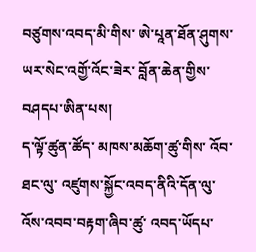བཙུགས་འབད་མི་གིས་ ཨེ་པཱན་ཐོན་ཤུགས་ ཡར་སེང་འགྱོ་འོང་ཟེར་ བློན་ཆེན་གྱིས་ བཤདཔ་ཨིན་པས།
ད་ལྟོ་ཚུན་ཚོད་ མཁས་མཆོག་ཚུ་གིས་ འོབ་ཐང་ལུ་ འཛུགས་སྐྱོང་འབད་ནིའི་དོན་ལུ་ འོས་འབབ་བརྟག་ཞིབ་ཚུ་ འབད་ཡོདཔ་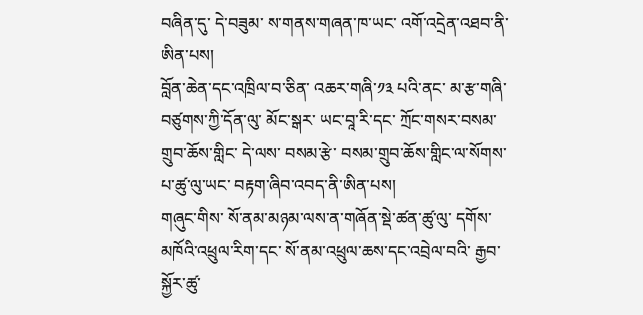བཞིན་དུ་ དེ་བཟུམ་ ས་གནས་གཞན་ཁ་ཡང་ འགོ་འདྲེན་འཐབ་ནི་ཨིན་པས།
བློན་ཆེན་དང་འཁྲིལ་བ་ཅིན་ འཆར་གཞི་༡༣ པའི་ནང་ མ་རྩ་གཞི་བཙུགས་ཀྱི་དོན་ལུ་ མོང་སྒར་ ཡང་བཱ་རི་དང་ ཀྲོང་གསར་བསམ་གྲུབ་ཆོས་གླིང་ དེ་ལས་ བསམ་རྩེ་ བསམ་གྲུབ་ཆོས་གླིང་ལ་སོགས་པ་ཚུ་ལུ་ཡང་ བརྟག་ཞིབ་འབད་ནི་ཨིན་པས།
གཞུང་གིས་ སོ་ནམ་མཉམ་ལས་ན་གཞོན་སྡེ་ཚན་ཚུ་ལུ་ དགོས་མཁོའི་འཕྲུལ་རིག་དང་ སོ་ནམ་འཕྲུལ་ཆས་དང་འབྲེལ་བའི་ རྒྱབ་སྐྱོར་ཚུ་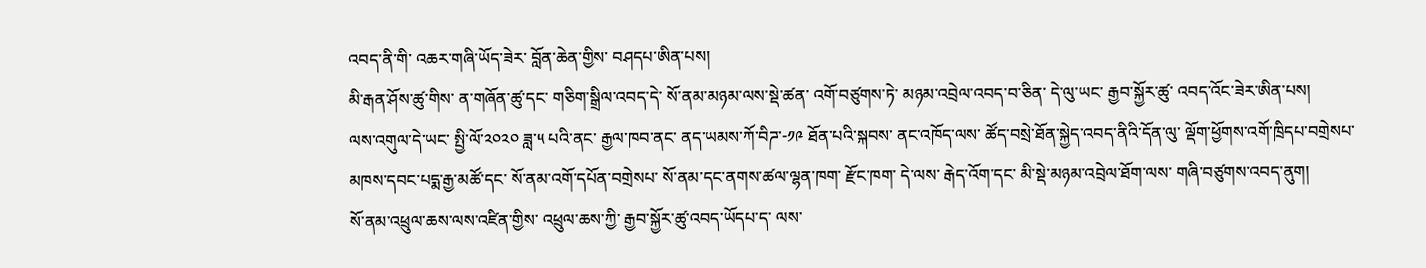འབད་ནི་གི་ འཆར་གཞི་ཡོད་ཟེར་ བློན་ཆེན་གྱིས་ བཤདཔ་ཨིན་པས།
མི་རྒན་ཤོས་ཚུ་གིས་ ན་གཞོན་ཚུ་དང་ གཅིག་སྒྲིལ་འབད་དེ་ སོ་ནམ་མཉམ་ལས་སྡེ་ཚན་ འགོ་བཙུགས་ཏེ་ མཉམ་འབྲེལ་འབད་བ་ཅིན་ དེ་ལུ་ཡང་ རྒྱབ་སྐྱོར་ཚུ་ འབད་འོང་ཟེར་ཨིན་པས།
ལས་འགུལ་དེ་ཡང་ སྤྱི་ལོ་༢༠༢༠ ཟླ་༥ པའི་ནང་ རྒྱལ་ཁབ་ནང་ ནད་ཡམས་ཀོ་བིཌ་-༡༩ ཐོན་པའི་སྐབས་ ནང་འཁོད་ལས་ ཚོད་བསྲེ་ཐོན་སྐྱེད་འབད་ནིའི་དོན་ལུ་ ལྡོག་ཕྱོགས་འགོ་ཁྲིདཔ་བགྲེསཔ་ མཁས་དབང་པདྨ་རྒྱ་མཚོ་དང་ སོ་ནམ་འགོ་དཔོན་བགྲེསཔ་ སོ་ནམ་དང་ནགས་ཚལ་ལྷན་ཁག་ རྫོང་ཁག་ དེ་ལས་ རྒེད་འོག་དང་ མི་སྡེ་མཉམ་འབྲེལ་ཐོག་ལས་ གཞི་བཙུགས་འབད་ནུག།
སོ་ནམ་འཕྲུལ་ཆས་ལས་འཛིན་གྱིས་ འཕྲུལ་ཆས་ཀྱི་ རྒྱབ་སྐྱོར་ཚུ་འབད་ཡོདཔ་ད་ ལས་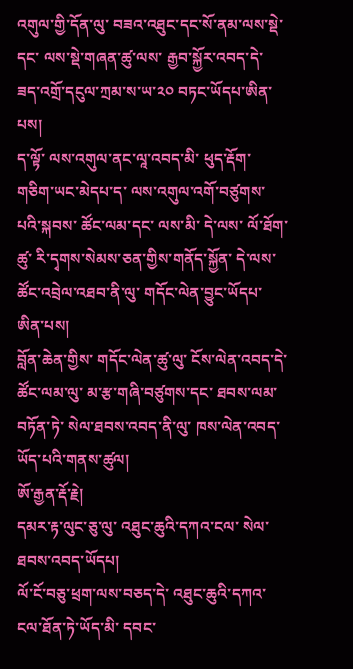འགུལ་གྱི་དོན་ལུ་ བཟའ་འཐུང་དང་སོ་ནམ་ལས་སྡེ་དང་ ལས་སྡེ་གཞན་ཚུ་ལས་ རྒྱབ་སྐྱོར་འབད་དེ་ ཟད་འགྲོ་དངུལ་ཀྲམ་ས་ཡ་༢༠ བཏང་ཡོདཔ་ཨིན་པས།
ད་ལྟོ་ ལས་འགུལ་ནང་ལཱ་འབད་མི་ ཕུད་རྡོག་གཅིག་ཡང་མེདཔ་ད་ ལས་འགུལ་འགོ་བཙུགས་པའི་སྐབས་ ཚོང་ལམ་དང་ ལས་མི་ དེ་ལས་ ལོ་ཐོག་ཚུ་ རི་དྭགས་སེམས་ཅན་གྱིས་གནོད་སྐྱོན་ དེ་ལས་ ཚོང་འབྲེལ་འཐབ་ནི་ལུ་ གདོང་ལེན་བྱུང་ཡོདཔ་ཨིན་པས།
བློན་ཆེན་གྱིས་ གདོང་ལེན་ཚུ་ལུ་ ངོས་ལེན་འབད་དེ་ ཚོང་ལམ་ལུ་ མ་རྩ་གཞི་བཙུགས་དང་ ཐབས་ལམ་བཏོན་ཏེ་ སེལ་ཐབས་འབད་ནི་ལུ་ ཁས་ལེན་འབད་ཡོད་པའི་གནས་ཚུལ།
ཨོ་རྒྱན་རྡོ་རྗེ།
དམར་རྟ་ལུང་ཅུ་ལུ་ འཐུང་ཆུའི་དཀའ་ངལ་ སེལ་ཐབས་འབད་ཡོདཔ།
ལོ་ངོ་བཅུ་ཕྲག་ལས་བཅད་དེ་ འཐུང་ཆུའི་དཀའ་ངལ་ཐོན་ཏེ་ཡོད་མི་ དབང་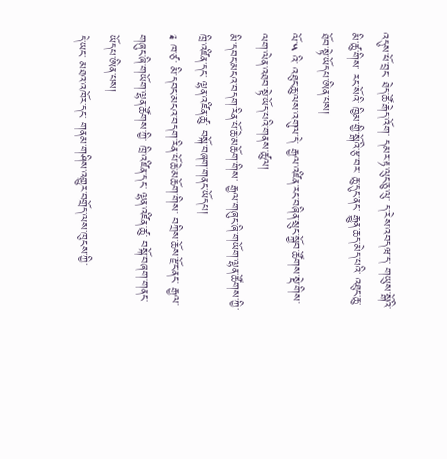འདུས་ཕོ་བྲང་ ཐེད་ཚོ་རྒེད་འོག་ དམར་རྟ་ལུང་ཅུ་ལུ་ ད་རེས་འབདཝ་ད་ གཡུས་སྒོའི་མི་ཚུ་གིས་ རང་སོའི་ ཁྱིམ་གྱི་སྒོའི་རྩ་བར་ ཆུ་དུང་ནང་ རྒྱུན་ཆད་མེད་པའི་ འཐུང་ཆུ་ཐོབ་སྟེ་ཡོདཔ་ཨིན་པས།
ལོ་༥ འི་ འཐུང་ཆུ་ལས་འགུལ་དེ་ རྒྱལ་འཛིན་རང་བཞིན་སྲུང་སྐྱོབ་ཚོགས་སྡེ་གིས་ ལག་ལེན་འཐབ་སྟེ་ཡོད་པའི་གནས་ཚུལ།
མི་དབང་མངའ་བདག་རིན་པོ་ཆེ་མཆོག་གིས་ རྒྱལ་གཞུང་ཞི་གཡོག་ལྷན་ཚོགས་ཀྱི་ ཁྲི་འཛིན་དང་ ལྷན་འཛིན་ཚུ་ བསྐོ་བཞག་གནང་ཡོདཔ།
༉ ཁ་ཙ་ མི་དབང་མངའ་བདག་རིན་པོ་ཆེ་མཆོག་གིས་ བཀྲིས་ཆོས་རྫོང་ནང་ རྒྱལ་གཞུང་ཞི་གཡོག་ལྷན་ཚོགས་ཀྱི་ ཁྲི་འཛིན་དང་ ལྷན་འཛིན་ཚུ་ བསྐོ་བཞག་གནང་ཡོདཔ་ཨིན་པས།
དེ་ཡང་ མཐའ་འཁོར་དང་ གནམ་གཤིས་འགྱུར་བགྲོད་ལས་ཁུངས་ཀྱི་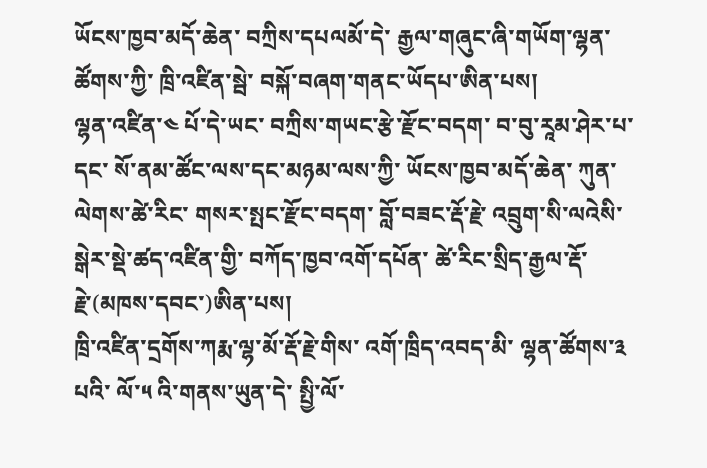ཡོངས་ཁྱབ་མདོ་ཆེན་ བཀྲིས་དཔལམོ་དེ་ རྒྱལ་གཞུང་ཞི་གཡོག་ལྷན་ཚོགས་ཀྱི་ ཁྲི་འཛིན་སྦེ་ བསྐོ་བཞག་གནང་ཡོདཔ་ཨིན་པས།
ལྷན་འཛིན་༤ པོ་དེ་ཡང་ བཀྲིས་གཡང་རྩེ་རྫོང་བདག་ བ་བུ་རཱམ་ཤེར་པ་དང་ སོ་ནམ་ཚོང་ལས་དང་མཉམ་ལས་ཀྱི་ ཡོངས་ཁྱབ་མདོ་ཆེན་ ཀུན་ལེགས་ཚེ་རིང་ གསར་སྤང་རྫོང་བདག་ བློ་བཟང་རྡོ་རྗེ་ འབྲུག་སི་ལའེསི་སྒེར་སྡེ་ཚད་འཛིན་གྱི་ བཀོད་ཁྱབ་འགོ་དཔོན་ ཚེ་རིང་སྲིད་རྒྱལ་རྡོ་རྗེ་(མཁས་དབང་)ཨིན་པས།
ཁྲི་འཛིན་དྲགོས་ཀརྨ་ལྷ་མོ་རྡོ་རྗེ་གིས་ འགོ་ཁྲིད་འབད་མི་ ལྷན་ཚོགས་༣ པའི་ ལོ་༥ འི་གནས་ཡུན་དེ་ སྤྱི་ལོ་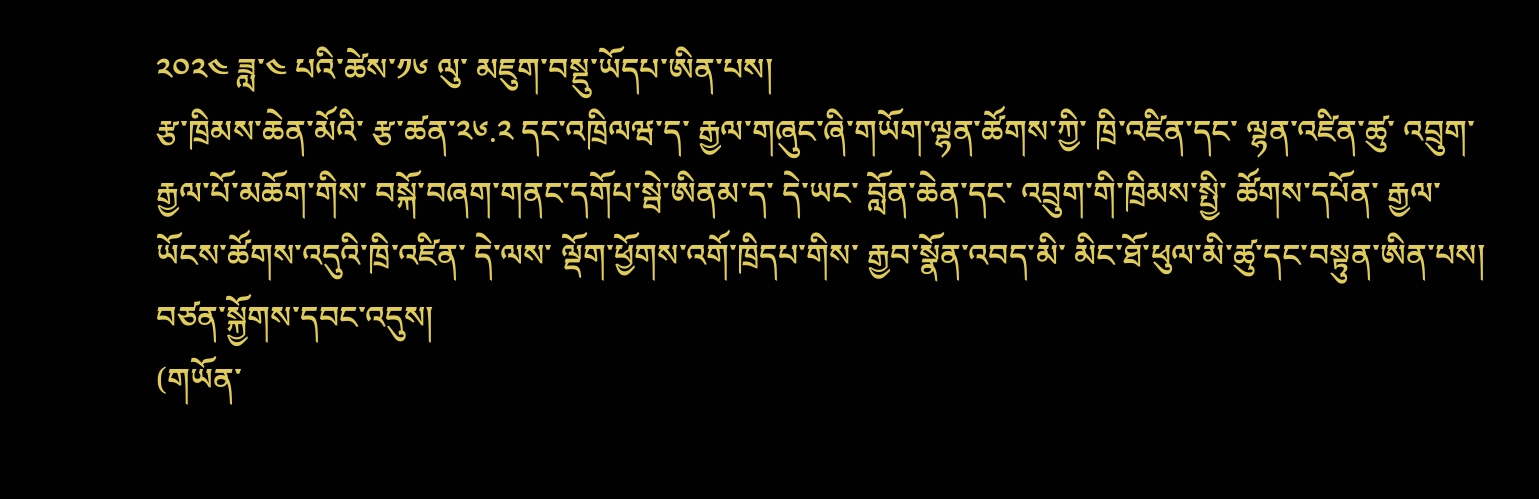༢༠༢༤ ཟླ་༤ པའི་ཚེས་༡༦ ལུ་ མཇུག་བསྡུ་ཡོདཔ་ཨིན་པས།
རྩ་ཁྲིམས་ཆེན་མོའི་ རྩ་ཚན་༢༦.༢ དང་འཁྲིལཝ་ད་ རྒྱལ་གཞུང་ཞི་གཡོག་ལྷན་ཚོགས་ཀྱི་ ཁྲི་འཛིན་དང་ ལྷན་འཛིན་ཚུ་ འབྲུག་རྒྱལ་པོ་མཆོག་གིས་ བསྐོ་བཞག་གནང་དགོཔ་སྦེ་ཨིནམ་ད་ དེ་ཡང་ བློན་ཆེན་དང་ འབྲུག་གི་ཁྲིམས་སྤྱི་ ཚོགས་དཔོན་ རྒྱལ་ཡོངས་ཚོགས་འདུའི་ཁྲི་འཛིན་ དེ་ལས་ ལྡོག་ཕྱོགས་འགོ་ཁྲིདཔ་གིས་ རྒྱབ་སྣོན་འབད་མི་ མིང་ཐོ་ཕུལ་མི་ཚུ་དང་བསྟུན་ཨིན་པས།
བཙན་སྐྱོགས་དབང་འདུས།
(གཡོན་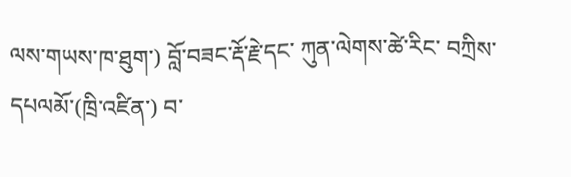ལས་གཡས་ཁ་ཐུག་) བློ་བཟང་རྡོ་རྗེ་དང་ ཀུན་ལེགས་ཚེ་རིང་ བཀྲིས་དཔལམོ་(ཁྲི་འཛིན་) བ་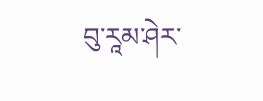བུ་རཱམ་ཤེར་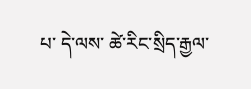པ་ དེ་ལས་ ཚེ་རིང་སྲིད་རྒྱལ་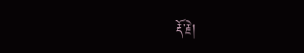རྡོ་རྗེ།